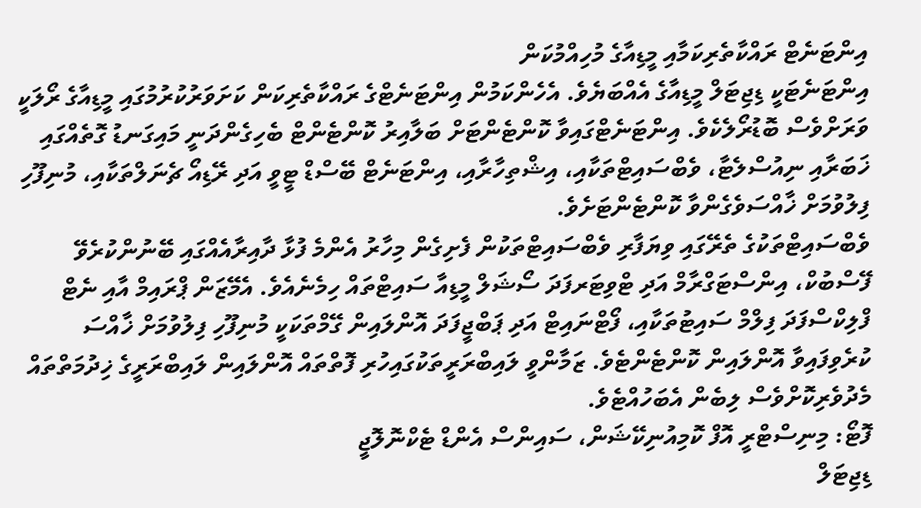އިންޓަނެޓް ރައްކާތެރިކަމާއި މީޑިއާގެ މުހިއްމުކަން
އިންޓަނެޓަކީ ޑިޖިޓަލް މީޑިއާގެ އެއްބަޔެވެ. އެހެންކަމުން އިންޓަނެޓްގެ ރައްކާތެރިކަން ކަށަވަރުކުރުމުގައި މީޑިއާގެ ރޯލަކީ ވަރަށްވެސް ބޮޑުރޯލެކެވެ. އިންޓަނެޓްގައިވާ ކޮންޓެންޓަށް ބަލާއިރު ކޮންޓެންޓް ބެހިގެންދަނީ މައިގަނޑު ގޮތެއްގައި ޚަބަރާއި ނިއުސްލެޓާ، ވެބްސައިޓްތަކާއި، އިޝްތިހާރާއި، އިންޓަނެޓް ބޭސްޑް ޓީވީ އަދި ރޭޑިއޯ ޗެނަލްތަކާއި، މުނިފޫހި ފިލުވުމަށް ޚާއްސަވެގެންވާ ކޮންޓެންޓަށެވެ.
ވެބްސައިޓްތަކުގެ ތެރޭގައި ވިޔަފާރި ވެބްސައިޓްތަކުން ފެށިގެން މިހާރު އެންމެ ފުޅާ ދާއިރާއެއްގައި ބޭނުންކުރެވޭ ފޭސްބުކް، އިންސްޓަގްރާމް އަދި ޓްވިޓަރފަދަ ސޯޝަލް މީޑިއާ ސައިޓްތައް ހިމެނެއެވެ. އެމޭޒަން ޕްރައިމް އާއި ނެޓް ފްލިކްސްފަދަ ފިލްމް ސައިޓުތަކާއި، ފޯޓްނައިޓް އަދި ޕަބްޖީފަދަ އޮންލައިން ގޭމްތަކަކީ މުނިފޫހި ފިލުވުމަށް ޚާއްސަ ކުރެވިފައިވާ އޮންލައިން ކޮންޓެންޓެވެ. ޒަމާންވީ ލައިބްރަރީތަކުގައިހުރި ފޮތްތައް އޮންލައިން ލައިބްރަރީގެ ޚިދުމަތްތައް މެދުވެރިކޮށްވެސް ލިބެން އެބަހުއްޓެވެ.
ފޮޓޯ: މިނިސްޓްރީ އޮފް ކޮމިއުނިކޭޝަން، ސައިންސް އެންޑް ޓެކްނޮލޮޖީ
ޑިޖިޓަލް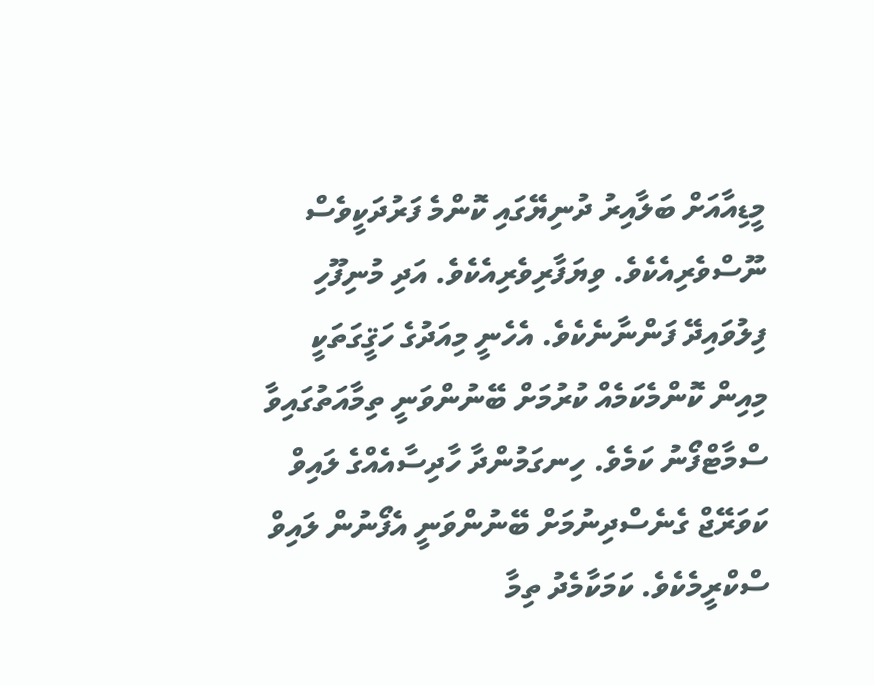މީޑިއާއަށް ބަލާއިރު ދުނިޔޭގައި ކޮންމެ ފަރުދަކީވެސް ނޫސްވެރިއެކެވެ. ވިޔަފާރިވެރިއެކެވެ. އަދި މުނިފޫހި ފިލުވައިދޭ ފަންނާނެކެވެ. އެހެނީ މިއަދުގެ ހަޤީގަތަކީ މިއިން ކޮންމެކަމެއް ކުރުމަށް ބޭނުންވަނީ ތިމާއަތުގައިވާ ސްމާޓްފޯނު ކަމެވެ. ހިނގަމުންދާ ހާދިސާއެއްގެ ލައިވް ކަވަރޭޖް ގެނެސްދިނުމަށް ބޭނުންވަނީ އެފޯނުން ލައިވް ސްކްރީމެކެވެ. ކަމަކާމެދު ތިމާ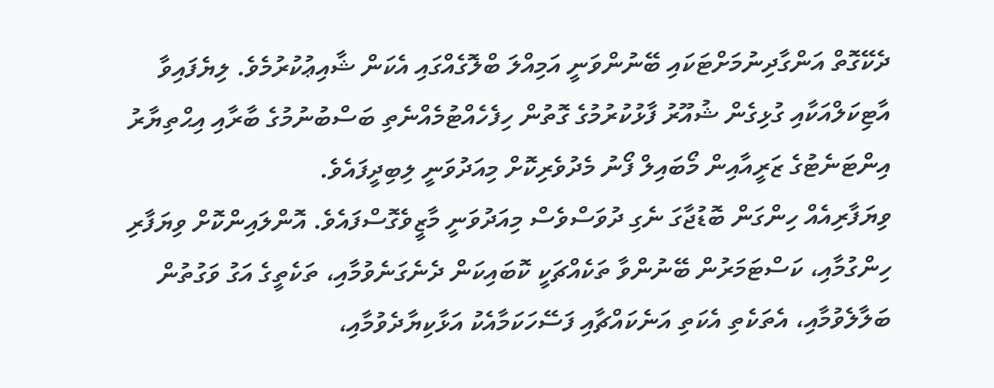ދެކޭގޮތް އަންގާދިނުމަށްޓަކައި ބޭނުންވަނީ އަމިއްލަ ބްލޮގެއްގައި އެކަން ޝާއިޢުކުރުމެވެ. ލިޔެފައިވާ އާޓިކަލްއަކާއި ގުޅިގެން ޝުއޫރު ފާޅުކުރުމުގެ ގޮތުން ހިފެހެއްޓުމެއްނެތި ބަސްބުނުމުގެ ބާރާއި އިޙްތިޔާރު އިންޓަނެޓުގެ ޒަރީއާއިން މޯބައިލް ފޯނު މެދުވެރިކޮށް މިއަދުވަނީ ލިބިދީފައެވެ.
ވިޔަފާރިއެއް ހިންގަން ބޮޑުޖާގަ ނެގި ދުވަސްވެސް މިއަދުވަނީ މާޒީވެގޮސްފައެވެ. އޮންލައިންކޮށް ވިޔަފާރި ހިންގުމާއި، ކަސްޓަމަރުން ބޭނުންވާ ތަކެއްޗަކީ ކޮބައިކަން ދެނެގަނެވުމާއި، ތަކެތީގެ އަގު ވަގުތުން ބަލާލެވުމާއި، އެތަކެތި އެކަތި އަނެކައްޗާއި ފަސޭހަކަމާއެކު އަޅާކިޔާދެވުމާއި،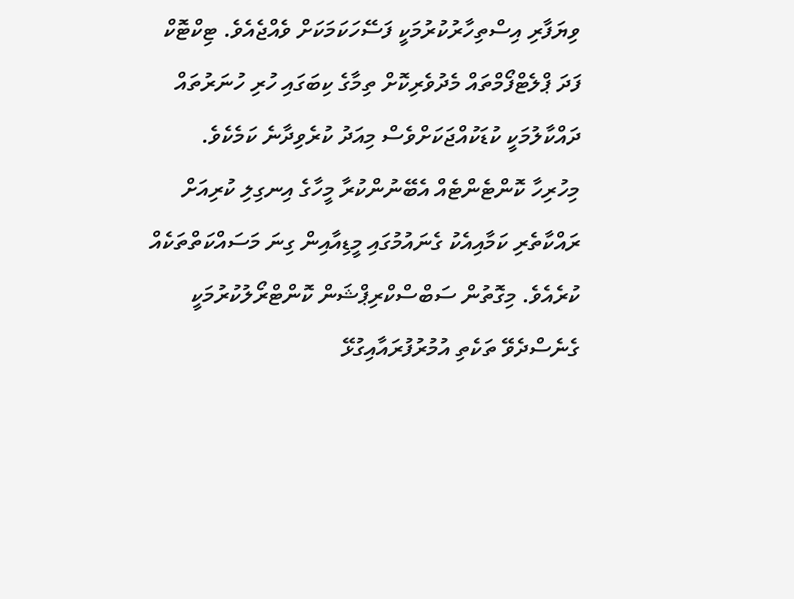ވިޔަފާރި އިސްތިހާރުކުރުމަކީ ފަސޭހަކަމަކަށް ވެއްޖެއެވެ. ޓިކްޓޮކް ފަދަ ޕްލެޓްފޯމްތައް މެދުވެރިކޮށް ތިމާގެ ކިބަގައި ހުރި ހުނަރުތައް ދައްކާލުމަކީ ކުޑަކުއްޖަކަށްވެސް މިއަދު ކުރެވިދާނެ ކަމެކެވެ.
މިހުރިހާ ކޮންޓެންޓެއް އެބޭނުންކުރާ މީހާގެ އިނގިލި ކުރިއަށް ރައްކާތެރި ކަމާއިއެކު ގެނައުމުގައި މީޑިއާއިން ގިނަ މަސައްކަތްތަކެއް ކުރެއެވެ. މިގޮތުން ސަބްސްކްރިޕްޝަން ކޮންޓްރޯލުކުރުމަކީ ގެނެސްދެވޭ ތަކެތި އުމުރުފުރައާއިގުޅޭ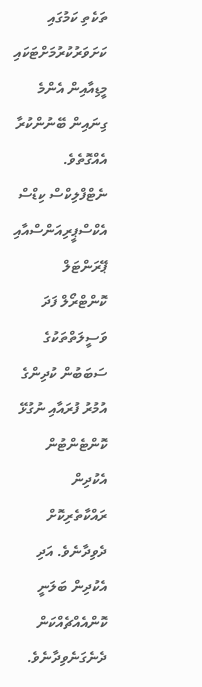ތަކެތި ކަމުގައި ކަށަވަރުކުރުމަށްޓަކައި މީޑިއާއިން އެންމެ ގިނައިން ބޭނުންކުރާ އެއްގޮތެވެ. ނެޓްފްލިކްސް ކިޑްސް އެކްސްޕީރިއަންސްއާއި ޕޭރަންޓަލް ކޮންޓްރޯލް ފަދަ ވަސީލަތްތަކުގެ ސަބަބުން ކުދިންގެ އުމުރު ފުރައާއި ނުގުޅޭ ކޮންޓެންޓުން އެކުދިން ރައްކާތެރިކޮށް ދެވިދާނެވެ. އަދި އެކުދިން ބަލަނީ ކޮންއެއްޗެއްކަން ދެނެގަނެވިދާނެވެ.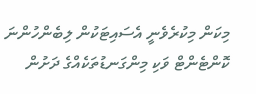މިކަން މިކުރެވެނީ އެސައިޓަކުން ލިބެންހުންނަ ކޮންޓެންޓް ވަކި މިންގަނޑުތަކެއްގެ ދަށުން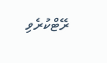ރޭޓްކުރެވި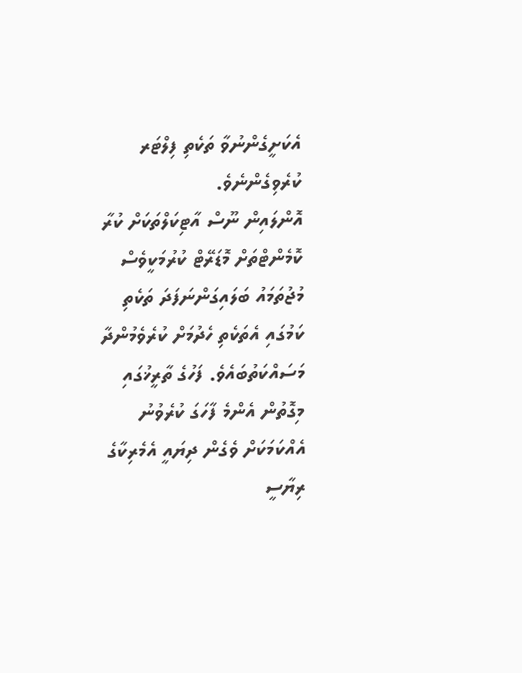އެކަށީގެންނުވާ ތަކެތި ފިލްޓަރ ކުރެވިގެންނެވެ.
އޮންލައިން ނޫސް އާޓިކަލްތަކަށް ކުރާ ކޮމެންޓްތަށް މޮޑަރޭޓް ކުރުމަކީވެސް މުޖުތަމައު ބަލައިގަންނަފަދަ ތަކެތި ކަމުގައި އެތަކެތި ހެދުމަށް ކުރެވެމުންދާ މަސައްކަތުބައެވެ. ފަހުގެ ތާރީޚުގައި މިގޮތުން އެންމެ ފާހަގަ ކުރެވުނު އެއްކަމަކަށް ވެގެން ދިޔައީ އެމެރިކާގެ ރިޔާސީ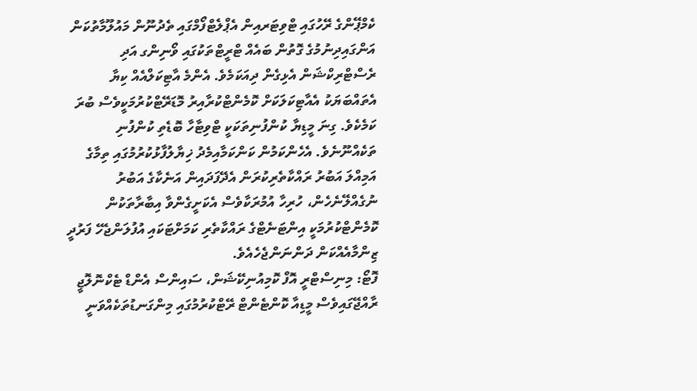ކެމްޕޭންގެ ރޭހުގައި ޓްވިޓަރއިން އެޕްލެޓްފޯމްގައި ތެދުނޫން މައުލޫމާތުކަން އަންގައިދިނުމުގެ ގޮތުން ބައެއް ޓްރީޓްތަކުގައި ވޯނިންގ އަދި ރެސްޓްރިކްޝަން އެޅިގެން ދިއަކަމެވެ. އެންމެ އާޓިކަލްއެއް ކިޔާ އެތައްބަޔަކު އެއާޓިކަލަކަށް ކޮމެންޓްކުރާއިރު މޮޑަރޭޓްކުރުމަކީވެސް ބުރަ ކަމެކެވެ. ގިނަ މީޑިޔާ ކުންފުނިތަކަކީ ޓްވިޓާހާ ބޮޑެތި ކުންފުނި ތަކެއްނޫނެވެ. އެހެންކަމުން ކަންކަމާއިމެދު ޚިޔާލުފާޅުކުރުމުގައި ތިމާގެ އަމިއްލަ އަބުރު ރައްކާތެރިކުރަން އެދޭފަދައިން އަނެކާގެ އަބުރު ނުގެއްލޭނެހެން، ހުރިހާ އުމުރަކާވެސް އެކަށީގެންވާ އިބާރާތަކުން ކޮމެންޓްކުރުމަކީ އިންޓަނެޓްގެ ރައްކާތެރި ކަމަށްޓަކައި އުފުލަންޖެހޭ ފަރުދީ ޒިންމާއެއްކަން ދަންނަންޖެހެއެވެ.
ފޮޓޯ: މިނިސްޓްރީ އޮފް ކޮމިއުނިކޭޝަން، ސައިންސް އެންޑް ޓެކްނޮލޮޖީ
ރާއްޖޭގައިވެސް މީޑިއާ ކޮންޓެންޓް ރޭޓްކުރުމުގައި މިންގަނޑުތަކެއްވަނީ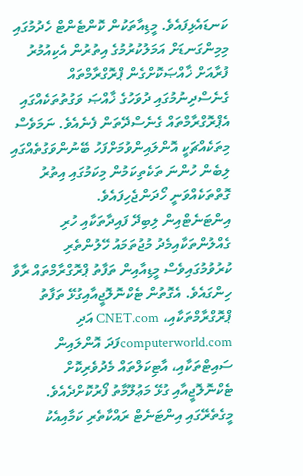ކަނޑައެޅިފައެވެ. މީޑިއާތަކުން ކޮންޓެންޓް ހެދުމުގައި މިމިންގަނޑަށް އަމަލުކުރުމުގެ އިތުރުން އެކިއުމުރު ފުރާއަށް ޚާއްޞަކޮށްގެން ޕްރޮގްރާމްތައް ގެނެސްދިނުމުގައި ދުވަހުގެ ޚާއްޞަ ވަގުތުތަކެއްގައި އެޕްރޮގްރާމްތައް ގެނެސްދޭތަން ފެނެއެވެ. ނަމަވެސް މިތަކެއްޗަކީ އޮންލައިންވުމަށްފަހު ބޭނުންވަގުތެއްގައި ލިބެން ހުންނަ ތަކެތިކަމުން މިކަމުގައި އިތުރު ގޮތްތަކެއްވަނީ ހޯދަންޖެހިފައެވެ.
އިންޓަނެޓްއިން ލިބިދޭ ފައިދާތަކާއި ހުރި ގެއްލުންތަކާއިމެދު މުޖުތަމައު ހޭލުންތެރި ކުރުވުމުގައިވެސް މީޑިއާއިން ތަފާތު ޕްރޮގްރާމްތައް ރާވާ ހިންގައެވެ. އެގޮތުން ޓެކްނޮލޮޖީއާއިގުޅޭ ތަފާތު ޕްރޮގްރާމްތަކާއި، CNET.com އަދި computerworld.comފަދަ އޮންލައިން ސައިޓްތަކާއި، އާޓިކަލްތައް މެދުވެރިކޮށް ޓެކްނޮލޮޖީއާއި ގުޅޭ މަޢުލޫމާތު ފޯރުކޮށްދެއެވެ. މީގެތެރޭގައި އިންޓަނެޓް ރައްކާތެރި ކަމާއިއެކު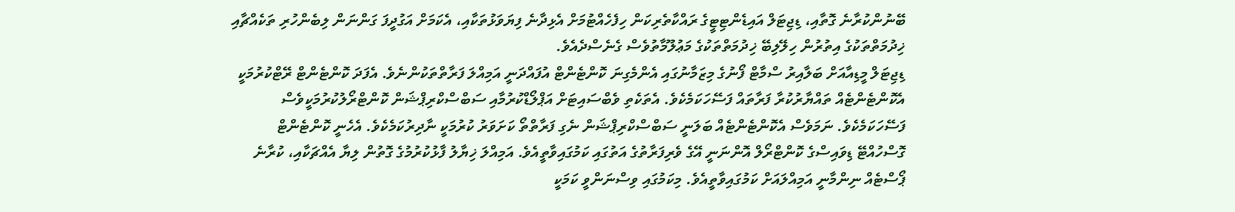ބޭނުންކުރާނެ ގޮތާއި، ޑިޖިޓަލް އައިޑެންޓިޓީގެ ރައްކާތެރިކަން ހިފެހެއްޓުމަށް އެޅިދާނެ ފިޔަވަޅުތަކާއި، އެކަމަށް އަގުދީފަ ގަންނަން ލިބެންހުރި ތަކެއްޗާއި ޚިދުމަތްތަކުގެ އިތުރުން ހިލޭލިބޭ ޚިދުމަތްތަކުގެ މަޢުލޫމާތުވެސް ގެނެސްދެއެވެ.
ޑިޖިޓަލް މީޑިއާއަށް ބަލާއިރު ސްމާޓް ފޯނުގެ މިޒަމާނުގައި އެންމެގިނަ ކޮންޓެންޓް އުފައްދަނީ އަމިއްލަ ފަރާތްތަކުންނެވެ. އެފަދަ ކޮންޓެންޓް ރޭޓްކުރުމަކީ އެކޮންޓެންޓެއް ތައްޔާރުކުރާ ފަރާތައް ފަސޭހަކަމެކެވެ. އެތަކެތި ވެބްސައިޓަށް އަޕްލޯޑްކުރުމާއި ސަބްސްކްރިޕްޝަން ކޮންޓްރޯލުކުރުމަކީވެސް ފަސޭހަކަމެކެވެ. ނަމަވެސް އެކޮންޓެންޓެއް ބަލަނީ ސަބްސްކްރިޕްޝަން ނެގި ފަރާތްތޯ ކަށަވަރު ކުރުމަކީ ނާދިރުކަމެކެވެ. އެހެނީ ކޮންޓެންޓް ގޮސްހުއްޓޭ ޑިވައިސްގެ ކޮންޓްރޯލް އޮންނަނީ އޭގެ ވެރިފަރާތުގެ އަތުގައި ކަމުގައިވާތީއެވެ. އަމިއްލަ ޚިޔާލު ފާޅުކުރުމުގެ ގޮތުން ލިޔާ އެއްޗަކާއި، ކުރާނެ ޕޯސްޓެއް ނިންމާނީ އަމިއްލައަށް ކަމުގައިވާތީއެވެ. މިކަމުގައި ވިސްނަންވީ ކަމަކީ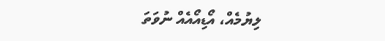ލިޔުމެއް، އޯޑިއޯއެއް ނުވަތަ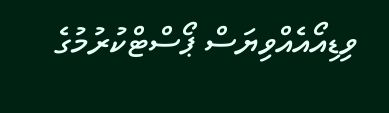ވިޑިއޯއެއްވިޔަސް ޕޯސްޓްކުރުމުގެ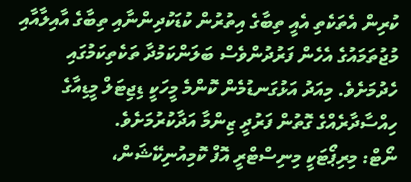ކުރިން އެތަކެތި އެއީ ތިބާގެ އިތުރުން ކުޑަކުދިންނާއި ތިބާގެ އާއިލާއާއި މުޖުތަމައުގެ އެހެން ފަރުދުންވެސް ބަލަންކަމުދާ ތަކެތިކަމުގައި ހެދުމަށެވެ. މިއަދު އަޅުގަނޑުމެން ކޮންމެ މީހަކީ ޑިޖިޓަލް މީޑިއާގެ ހިއްސާދާރެއްގެ ގޮތުން ފަރުދީ ޒިންމާ އަދާކުރުމަށެވެ.
ނޯޓް: މިރިޕޯޓަކީ މިނިސްޓްރީ އޮފް ކޮމިއުނިކޭޝަން،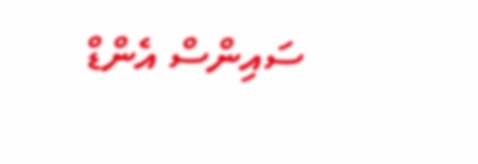ސައިންސް އެންޑް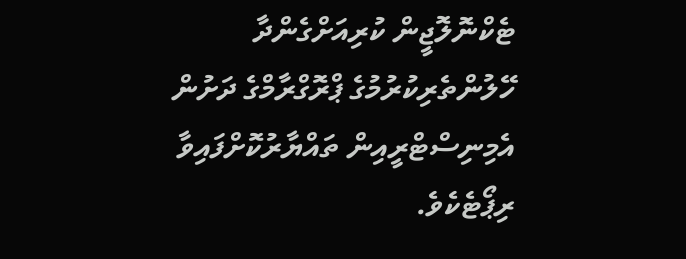ޓެކްނޮލޮޖީން ކުރިއަށްގެންދާ ހޭލުންތެރިކުރުމުގެ ޕްރޮގްރާމްގެ ދަށުން އެމިނިސްޓްރީއިން ތައްޔާރުކޮށްފައިވާ ރިޕޯޓެކެވެ.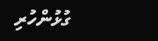ގުޅުންހުރި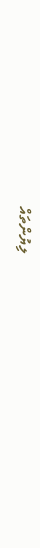ލިޔުންތައް